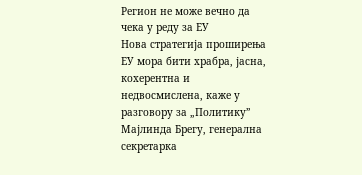Регион не може вечно да чека у реду за ЕУ
Нова стратегија проширења ЕУ мора бити храбра, јасна, кохерентна и недвосмислена, каже у разговору за „Политику” Мајлинда Брегу, генерална секретарка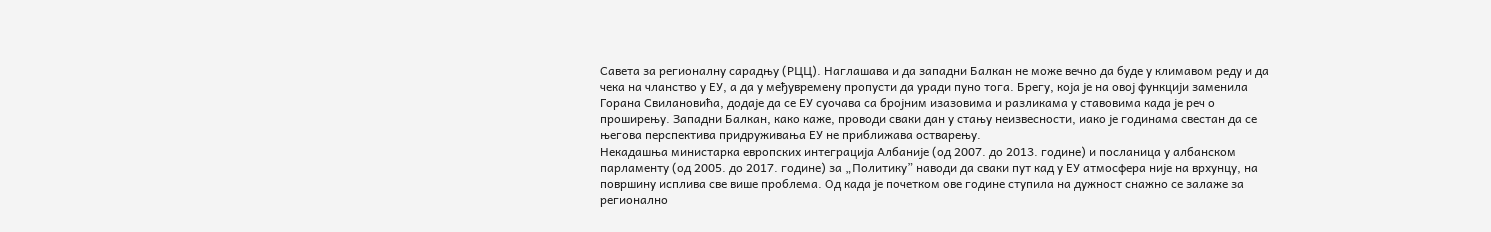Савета за регионалну сарадњу (РЦЦ). Наглашава и да западни Балкан не може вечно да буде у климавом реду и да чека на чланство у ЕУ, а да у међувремену пропусти да уради пуно тога. Брегу, која је на овој функцији заменила Горана Свилановића, додаје да се ЕУ суочава са бројним изазовима и разликама у ставовима када је реч о проширењу. Западни Балкан, како каже, проводи сваки дан у стању неизвесности, иако је годинама свестан да се његова перспектива придруживања ЕУ не приближава остварењу.
Некадашња министарка европских интеграција Албаније (од 2007. до 2013. године) и посланица у албанском парламенту (од 2005. до 2017. године) за „Политику” наводи да сваки пут кад у ЕУ атмосфера није на врхунцу, на површину исплива све више проблема. Од када је почетком ове године ступила на дужност снажно се залаже за регионално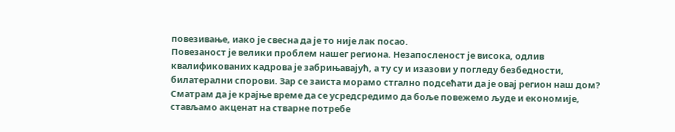повезивање, иако је свесна да је то није лак посао.
Повезаност је велики проблем нашег региона. Незапосленост је висока, одлив квалификованих кадрова је забрињавајућ, а ту су и изазови у погледу безбедности, билатерални спорови. Зар се заиста морамо стгално подсећати да је овај регион наш дом?
Сматрам да је крајње време да се усредсредимо да боље повежемо људе и економије, стављамо акценат на стварне потребе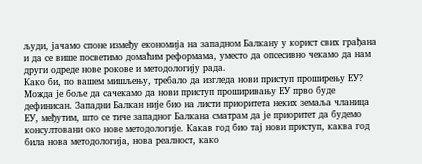људи, јачамо споне између економија на западном Балкану у корист свих грађана и да се више посветимо домаћим реформама, уместо да опсесивно чекамо да нам други одреде нове рокове и методологију рада.
Како би, по вашем мишљењу, требало да изгледа нови приступ проширењу ЕУ?
Можда је боље да сачекамо да нови приступ проширивању ЕУ прво буде дефинисан. Западни Балкан није био на листи приоритета неких земаља чланица ЕУ, међутим, што се тиче западног Балкана сматрам да је приоритет да будемо консултовани око нове методологије. Какав год био тај нови приступ, каква год била нова методологија, нова реалност, како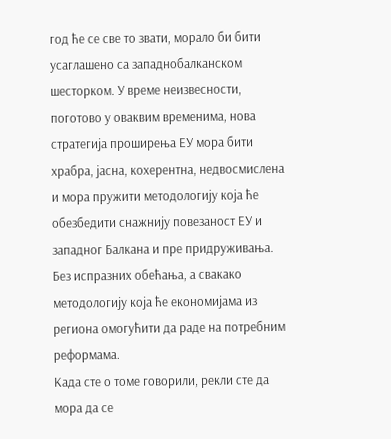год ће се све то звати, морало би бити усаглашено са западнобалканском шесторком. У време неизвесности, поготово у оваквим временима, нова стратегија проширења ЕУ мора бити храбра, јасна, кохерентна, недвосмислена и мора пружити методологију која ће обезбедити снажнију повезаност ЕУ и западног Балкана и пре придруживања. Без испразних обећања, а свакако методологију која ће економијама из региона омогућити да раде на потребним реформама.
Када сте о томе говорили, рекли сте да мора да се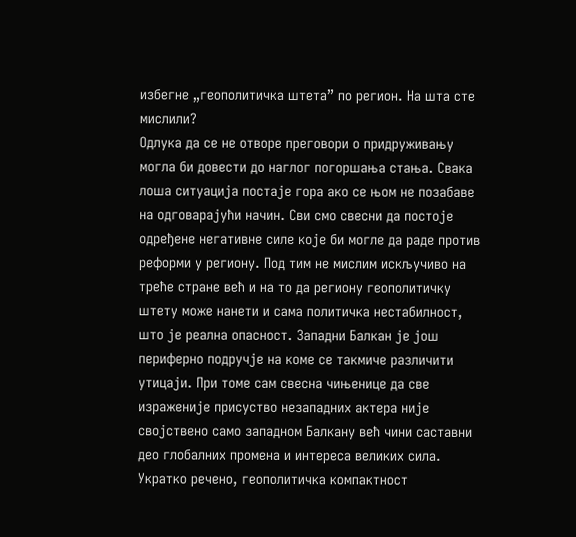избегне „геополитичка штета” по регион. На шта сте мислили?
Одлука да се не отворе преговори о придруживању могла би довести до наглог погоршања стања. Свака лоша ситуација постаје гора ако се њом не позабаве на одговарајући начин. Сви смо свесни да постоје одређене негативне силе које би могле да раде против реформи у региону. Под тим не мислим искључиво на треће стране већ и на то да региону геополитичку штету може нанети и сама политичка нестабилност, што је реална опасност. Западни Балкан је још периферно подручје на коме се такмиче различити утицаји. При томе сам свесна чињенице да све израженије присуство незападних актера није својствено само западном Балкану већ чини саставни део глобалних промена и интереса великих сила. Укратко речено, геополитичка компактност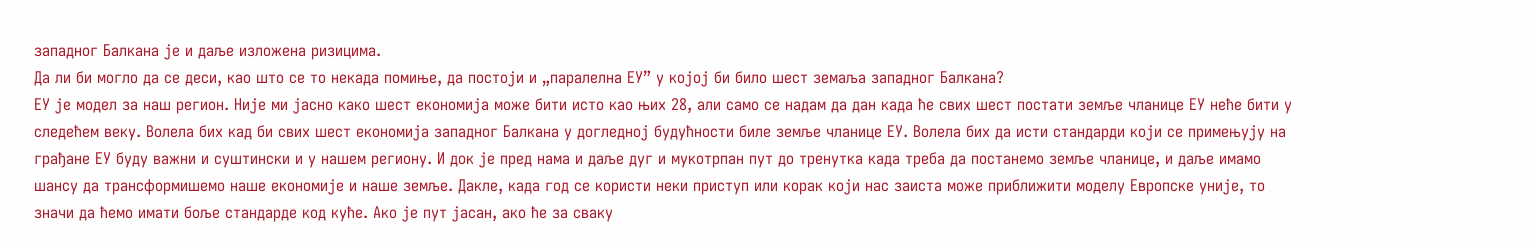западног Балкана је и даље изложена ризицима.
Да ли би могло да се деси, као што се то некада помиње, да постоји и „паралелна ЕУ” у којој би било шест земаља западног Балкана?
ЕУ је модел за наш регион. Није ми јасно како шест економија може бити исто као њих 28, али само се надам да дан када ће свих шест постати земље чланице ЕУ неће бити у следећем веку. Волела бих кад би свих шест економија западног Балкана у догледној будућности биле земље чланице ЕУ. Волела бих да исти стандарди који се примењују на грађане ЕУ буду важни и суштински и у нашем региону. И док је пред нама и даље дуг и мукотрпан пут до тренутка када треба да постанемо земље чланице, и даље имамо шансу да трансформишемо наше економије и наше земље. Дакле, када год се користи неки приступ или корак који нас заиста може приближити моделу Европске уније, то значи да ћемо имати боље стандарде код куће. Ако је пут јасан, ако ће за сваку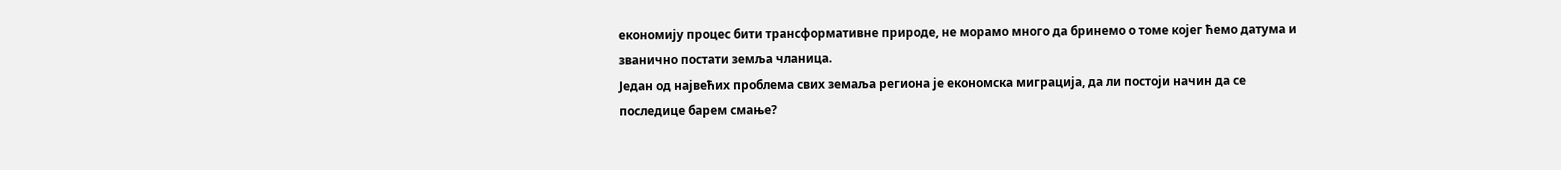економију процес бити трансформативне природе, не морамо много да бринемо о томе којег ћемо датума и званично постати земља чланица.
Један од највећих проблема свих земаља региона је економска миграција, да ли постоји начин да се последице барем смање?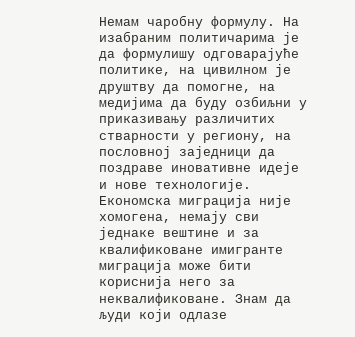Немам чаробну формулу. На изабраним политичарима је да формулишу одговарајуће политике, на цивилном је друштву да помогне, на медијима да буду озбиљни у приказивању различитих стварности у региону, на пословној заједници да поздраве иновативне идеје и нове технологије. Економска миграција није хомогена, немају сви једнаке вештине и за квалификоване имигранте миграција може бити кориснија него за неквалификоване. Знам да људи који одлазе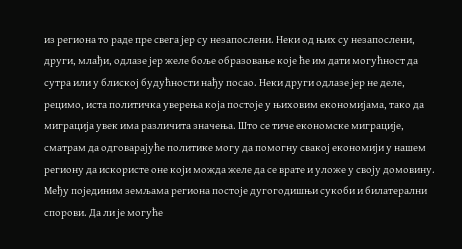из региона то раде пре свега јер су незапослени. Неки од њих су незапослени, други, млађи, одлазе јер желе боље образовање које ће им дати могућност да сутра или у блиској будућности нађу посао. Неки други одлазе јер не деле, рецимо, иста политичка уверења која постоје у њиховим економијама, тако да миграција увек има различита значења. Што се тиче економске миграције, сматрам да одговарајуће политике могу да помогну свакој економији у нашем региону да искористе оне који можда желе да се врате и уложе у своју домовину.
Међу појединим земљама региона постоје дугогодишњи сукоби и билатерални спорови. Да ли је могуће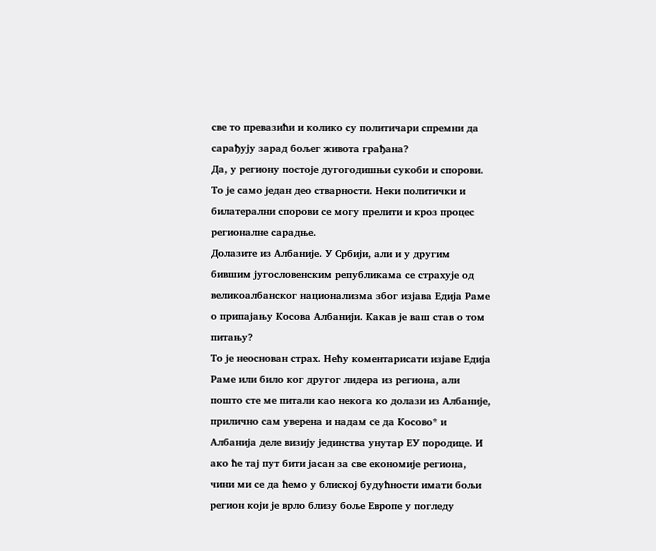све то превазићи и колико су политичари спремни да сарађују зарад бољег живота грађана?
Да, у региону постоје дугогодишњи сукоби и спорови. То је само један део стварности. Неки политички и билатерални спорови се могу прелити и кроз процес регионалне сарадње.
Долазите из Албаније. У Србији, али и у другим бившим југословенским републикама се страхује од великоалбанског национализма због изјава Едија Раме о припајању Косова Албанији. Какав је ваш став о том питању?
То је неоснован страх. Нећу коментарисати изјаве Едија Раме или било ког другог лидера из региона, али пошто сте ме питали као некога ко долази из Албаније, прилично сам уверена и надам се да Косово* и Албанија деле визију јединства унутар ЕУ породице. И ако ће тај пут бити јасан за све економије региона, чини ми се да ћемо у блиској будућности имати бољи регион који је врло близу боље Европе у погледу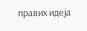правих идеја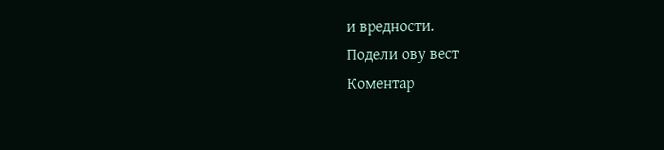и вредности.
Подели ову вест
Комeнтар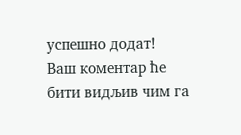успeшно додат!
Ваш комeнтар ћe бити видљив чим га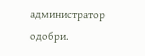администратор одобри.